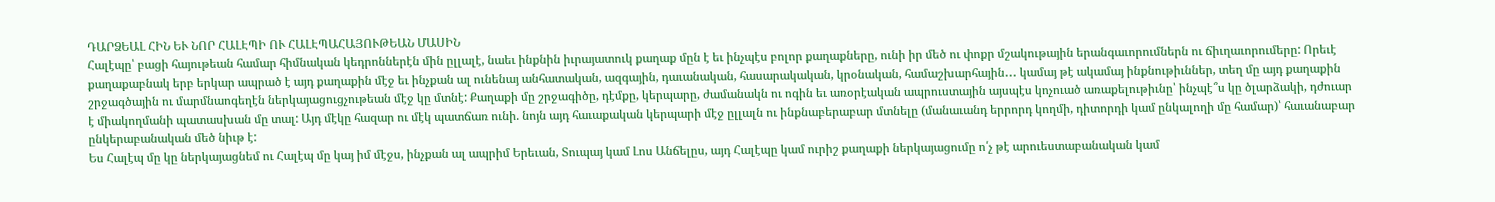ԴԱՐՁԵԱԼ ՀԻՆ ԵՒ ՆՈՐ ՀԱԼԷՊԻ ՈՒ ՀԱԼԷՊԱՀԱՅՈՒԹԵԱՆ ՄԱՍԻՆ
Հալէպը՝ բացի հայութեան համար հիմնական կեդրոններէն մին ըլլալէ, նաեւ ինքնին իւրայատուկ քաղաք մըն է եւ ինչպէս բոլոր քաղաքները, ունի իր մեծ ու փոքր մշակութային երանգաւորումներն ու ճիւղաւորումերը: Որեւէ քաղաքաբնակ երբ երկար ապրած է այդ քաղաքին մէջ եւ ինչքան ալ ունենայ անհատական, ազգային, դաւանական, հասարակական, կրօնական, համաշխարհային․․․ կամայ թէ ակամայ ինքնութիւններ, տեղ մը այդ քաղաքին շրջագծային ու մարմնաոգեղէն ներկայացուցչութեան մէջ կը մտնէ: Քաղաքի մը շրջագիծը, դէմքը, կերպարը, ժամանակն ու ոգին եւ առօրէական ապրուստային այսպէս կոչուած առաքելութիւնը՝ ինչպէ՞ս կը ծլարձակի, դժուար է միակողմանի պատասխան մը տալ: Այդ մէկը հազար ու մէկ պատճառ ունի. նոյն այդ հաւաքական կերպարի մէջ ըլլալն ու ինքնաբերաբար մտնելը (մանաւանդ երրորդ կողմի, դիտորդի կամ ընկալողի մը համար)՝ հաւանաբար ընկերաբանական մեծ նիւթ է:
Ես Հալէպ մը կը ներկայացնեմ ու Հալէպ մը կայ իմ մէջս, ինչքան ալ ապրիմ Երեւան, Տուպայ կամ Լոս Անճելըս, այդ Հալէպը կամ ուրիշ քաղաքի ներկայացումը ո՛չ թէ արուեստաբանական կամ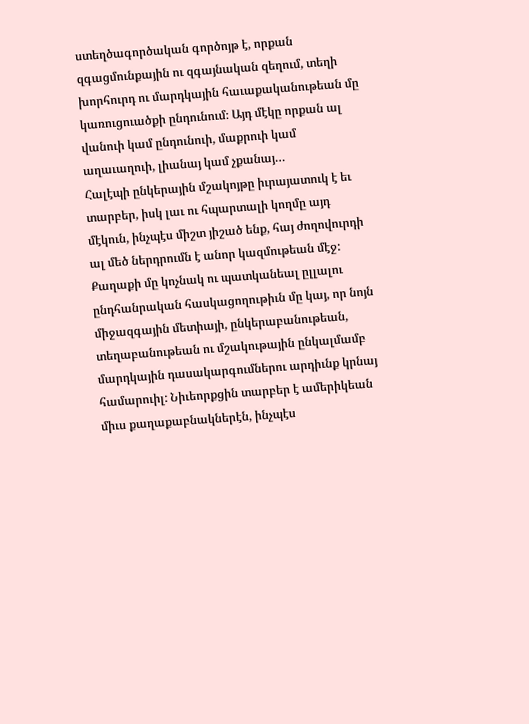ստեղծագործական գործոյթ է, որքան զգացմունքային ու զգայնական զեղում, տեղի խորհուրդ ու մարդկային հաւաքականութեան մը կառուցուածքի ընդունում։ Այդ մէկը որքան ալ վանուի կամ ընդունուի, մաքրուի կամ աղաւաղուի, լիանայ կամ չքանայ…
Հալէպի ընկերային մշակոյթը իւրայատուկ է եւ տարբեր, իսկ լաւ ու հպարտալի կողմը այդ մէկուն, ինչպէս միշտ յիշած ենք, հայ ժողովուրդի ալ մեծ ներդրումն է անոր կազմութեան մէջ:
Քաղաքի մը կոչնակ ու պատկանեալ ըլլալու ընդհանրական հասկացողութիւն մը կայ, որ նոյն միջազգային մետիայի, ընկերաբանութեան, տեղաբանութեան ու մշակութային ընկալմամբ մարդկային դասակարգումներու արդիւնք կրնայ համարուիլ: Նիւեորքցին տարբեր է ամերիկեան միւս քաղաքաբնակներէն, ինչպէս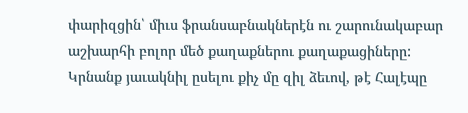փարիզցին՝ միւս ֆրանսաբնակներէն ու շարունակաբար աշխարհի բոլոր մեծ քաղաքներու քաղաքացիները: Կրնանք յաւակնիլ ըսելու քիչ մը զիլ ձեւով, թէ Հալէպը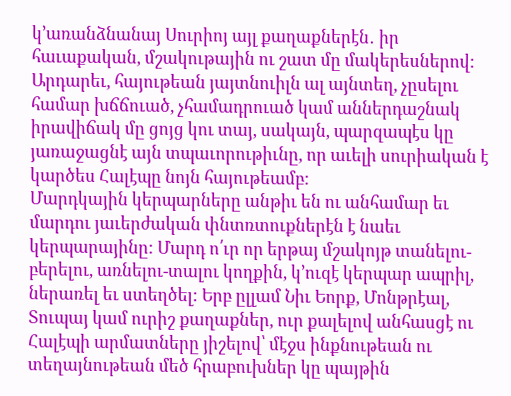կ՚առանձնանայ Սուրիոյ այլ քաղաքներէն․ իր հաւաքական, մշակութային ու շատ մը մակերեսներով: Արդարեւ, հայութեան յայտնուիլն ալ այնտեղ, չըսելու համար խճճուած, չհամադրուած կամ աններդաշնակ իրավիճակ մը ցոյց կու տայ, սակայն, պարզապէս կը յառաջացնէ այն տպաւորութիւնը, որ աւելի սուրիական է կարծես Հալէպը նոյն հայութեամբ:
Մարդկային կերպարները անթիւ են ու անհամար եւ մարդու յաւերժական փնտռտուքներէն է նաեւ կերպարայինը: Մարդ ո՛ւր որ երթայ մշակոյթ տանելու-բերելու, առնելու-տալու կողքին, կ՚ուզէ կերպար ապրիլ, ներառել եւ ստեղծել: Երբ ըլլամ Նիւ Եորք, Մոնթրէալ, Տուպայ կամ ուրիշ քաղաքներ, ուր քալելով անհասցէ ու Հալէպի արմատները յիշելով՝ մէջս ինքնութեան ու տեղայնութեան մեծ հրաբուխներ կը պայթին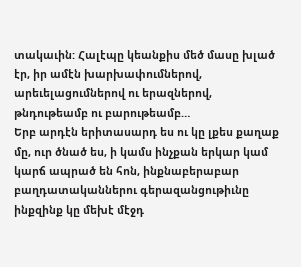տակաւին: Հալէպը կեանքիս մեծ մասը խլած էր, իր ամէն խարխափումներով, արեւելացումներով ու երազներով, թնդութեամբ ու բարութեամբ…
Երբ արդէն երիտասարդ ես ու կը լքես քաղաք մը, ուր ծնած ես, ի կամս ինչքան երկար կամ կարճ ապրած են հոն, ինքնաբերաբար բաղդատականներու գերազանցութիւնը ինքզինք կը մեխէ մէջդ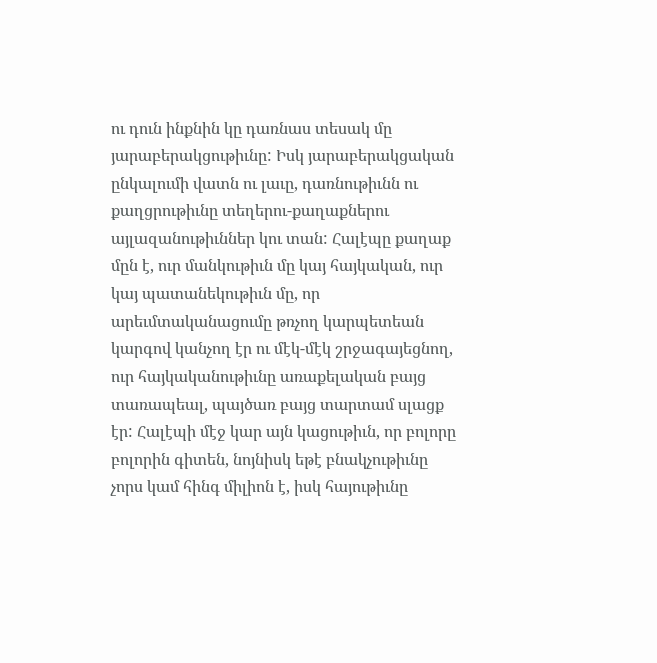ու դուն ինքնին կը դառնաս տեսակ մը յարաբերակցութիւնը: Իսկ յարաբերակցական ընկալումի վատն ու լաւը, դառնութիւնն ու քաղցրութիւնը տեղերու-քաղաքներու այլազանութիւններ կու տան: Հալէպը քաղաք մըն է, ուր մանկութիւն մը կայ հայկական, ուր կայ պատանեկութիւն մը, որ արեւմտականացումը թռչող կարպետեան կարգով կանչող էր ու մէկ-մէկ շրջագայեցնող, ուր հայկականութիւնը առաքելական բայց տառապեալ, պայծառ բայց տարտամ սլացք էր: Հալէպի մէջ կար այն կացութիւն, որ բոլորը բոլորին գիտեն, նոյնիսկ եթէ բնակչութիւնը չորս կամ հինգ միլիոն է, իսկ հայութիւնը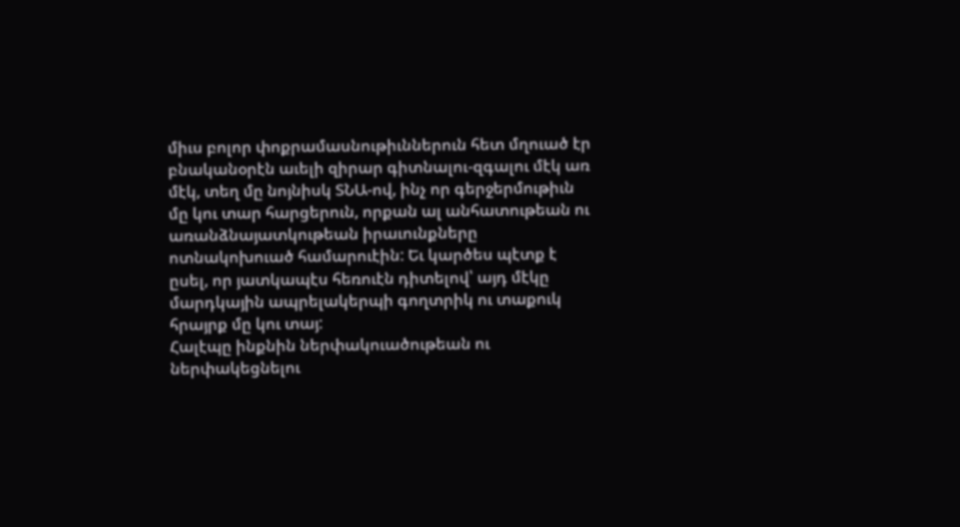միւս բոլոր փոքրամասնութիւններուն հետ մղուած էր բնականօրէն աւելի զիրար գիտնալու-զգալու մէկ առ մէկ, տեղ մը նոյնիսկ ՏՆԱ-ով, ինչ որ գերջերմութիւն մը կու տար հարցերուն, որքան ալ անհատութեան ու առանձնայատկութեան իրաւունքները ոտնակոխուած համարուէին: Եւ կարծես պէտք է ըսել, որ յատկապէս հեռուէն դիտելով՝ այդ մէկը մարդկային ապրելակերպի գողտրիկ ու տաքուկ հրայրք մը կու տայ:
Հալէպը ինքնին ներփակուածութեան ու ներփակեցնելու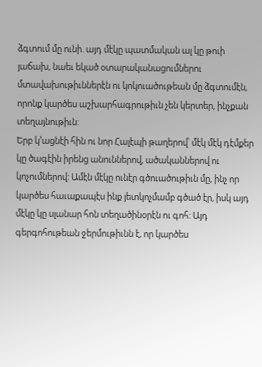ձգտում մը ունի. այդ մէկը պատմական ալ կը թուի յաճախ, նաեւ եկած օտարականացումներու մտավախութիւններէն ու կոկուածութեան մը ձգտումէն, որոնք կարծես աշխարհագրութիւն չեն կերտեր, ինչքան տեղայնութիւն:
Երբ կ՚ացնէի հին ու նոր Հալէպի թաղերով՝ մէկ մէկ դէմքեր կը ծագէին իրենց անուններով, ածականներով ու կոչումներով: Ամէն մէկը ունէր գծուածութիւն մը, ինչ որ կարծես հաւաքապէս ինք յետկոչմամբ գծած էր, իսկ այդ մէկը կը սլանար հոն տեղածինօրէն ու գոհ: Այդ գերգոհութեան ջերմութիւնն է, որ կարծես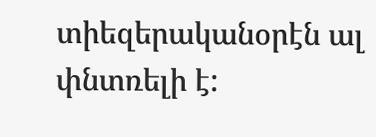տիեզերականօրէն ալ փնտռելի է: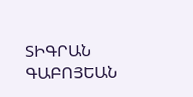ՏԻԳՐԱՆ ԳԱԲՈՅԵԱՆ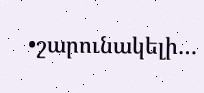•շարունակելի…